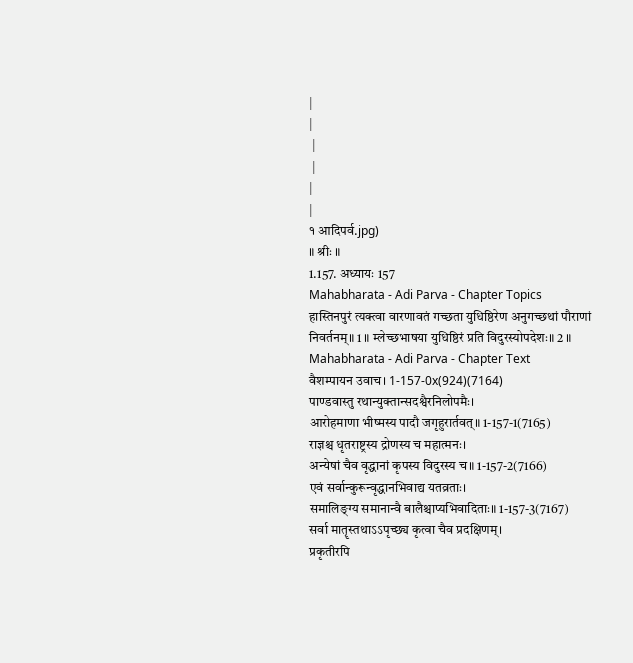|
|
 |
 |
|
|
१ आदिपर्व.jpg)
॥ श्रीः ॥
1.157. अध्यायः 157
Mahabharata - Adi Parva - Chapter Topics
हास्तिनपुरं त्यक्त्वा वारणावतं गच्छता युधिष्ठिरेण अनुगच्छथां पौराणां निवर्तनम्॥ 1 ॥ म्लेच्छभाषया युधिष्ठिरं प्रति विदुरस्योपदेशः॥ 2 ॥
Mahabharata - Adi Parva - Chapter Text
वैशम्पायन उवाच। 1-157-0x(924)(7164)
पाण्डवास्तु रथान्युक्तान्सदश्वैरनिलोपमैः।
आरोहमाणा भीष्मस्य पादौ जगृहुरार्तवत्॥ 1-157-1(7165)
राज्ञश्च धृतराष्ट्रस्य द्रोणस्य च महात्मनः।
अन्येषां चैव वृद्धानां कृपस्य विदुरस्य च॥ 1-157-2(7166)
एवं सर्वान्कुरून्वृद्धानभिवाद्य यतव्रताः।
समालिङ्ग्य समानान्वै बालैश्चाप्यभिवादिताः॥ 1-157-3(7167)
सर्वा मातॄस्तथाऽऽपृच्छ्य कृत्वा चैव प्रदक्षिणम्।
प्रकृतीरपि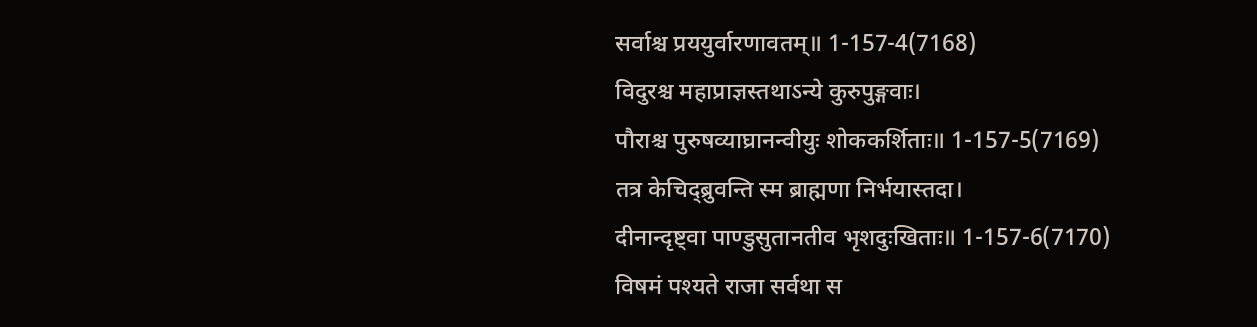सर्वाश्च प्रययुर्वारणावतम्॥ 1-157-4(7168)
विदुरश्च महाप्राज्ञस्तथाऽन्ये कुरुपुङ्गवाः।
पौराश्च पुरुषव्याघ्रानन्वीयुः शोककर्शिताः॥ 1-157-5(7169)
तत्र केचिद्ब्रुवन्ति स्म ब्राह्मणा निर्भयास्तदा।
दीनान्दृष्ट्वा पाण्डुसुतानतीव भृशदुःखिताः॥ 1-157-6(7170)
विषमं पश्यते राजा सर्वथा स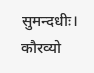सुमन्दधीः।
कौरव्यो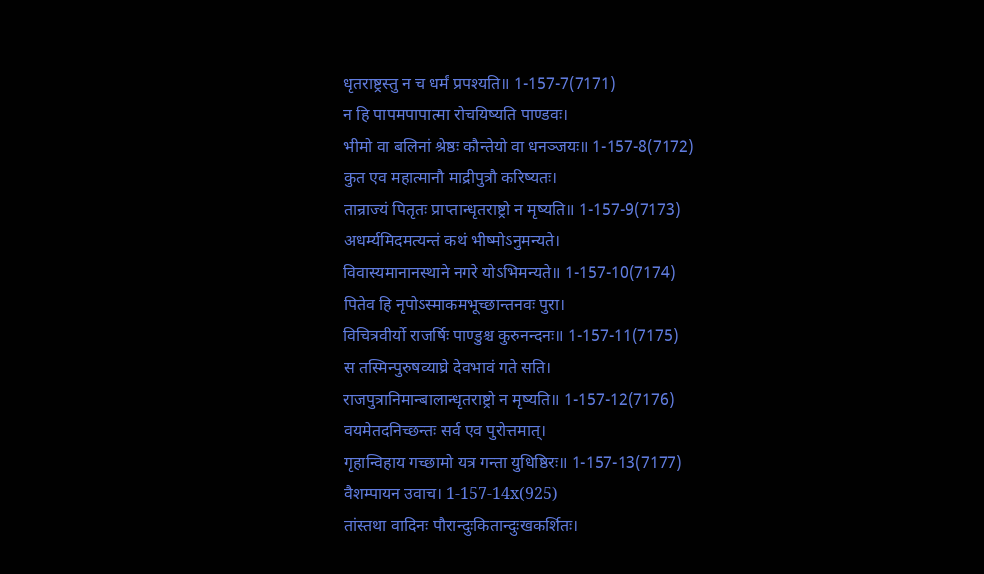धृतराष्ट्रस्तु न च धर्मं प्रपश्यति॥ 1-157-7(7171)
न हि पापमपापात्मा रोचयिष्यति पाण्डवः।
भीमो वा बलिनां श्रेष्ठः कौन्तेयो वा धनञ्जयः॥ 1-157-8(7172)
कुत एव महात्मानौ माद्रीपुत्रौ करिष्यतः।
तान्राज्यं पितृतः प्राप्तान्धृतराष्ट्रो न मृष्यति॥ 1-157-9(7173)
अधर्म्यमिदमत्यन्तं कथं भीष्मोऽनुमन्यते।
विवास्यमानानस्थाने नगरे योऽभिमन्यते॥ 1-157-10(7174)
पितेव हि नृपोऽस्माकमभूच्छान्तनवः पुरा।
विचित्रवीर्यो राजर्षिः पाण्डुश्च कुरुनन्दनः॥ 1-157-11(7175)
स तस्मिन्पुरुषव्याघ्रे देवभावं गते सति।
राजपुत्रानिमान्बालान्धृतराष्ट्रो न मृष्यति॥ 1-157-12(7176)
वयमेतदनिच्छन्तः सर्व एव पुरोत्तमात्।
गृहान्विहाय गच्छामो यत्र गन्ता युधिष्ठिरः॥ 1-157-13(7177)
वैशम्पायन उवाच। 1-157-14x(925)
तांस्तथा वादिनः पौरान्दुःकितान्दुःखकर्शितः।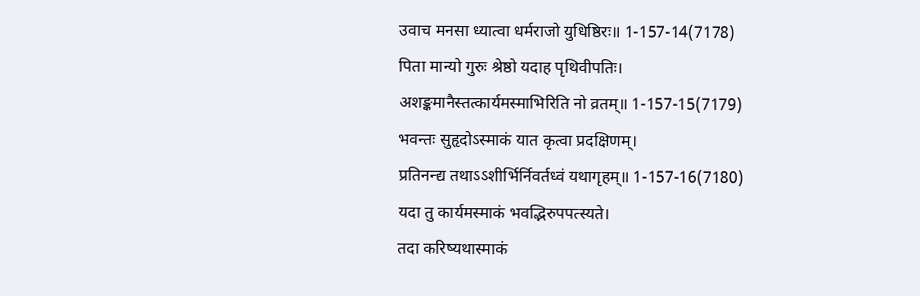उवाच मनसा ध्यात्वा धर्मराजो युधिष्ठिरः॥ 1-157-14(7178)
पिता मान्यो गुरुः श्रेष्ठो यदाह पृथिवीपतिः।
अशङ्कमानैस्तत्कार्यमस्माभिरिति नो व्रतम्॥ 1-157-15(7179)
भवन्तः सुहृदोऽस्माकं यात कृत्वा प्रदक्षिणम्।
प्रतिनन्द्य तथाऽऽशीर्भिर्निवर्तध्वं यथागृहम्॥ 1-157-16(7180)
यदा तु कार्यमस्माकं भवद्भिरुपपत्स्यते।
तदा करिष्यथास्माकं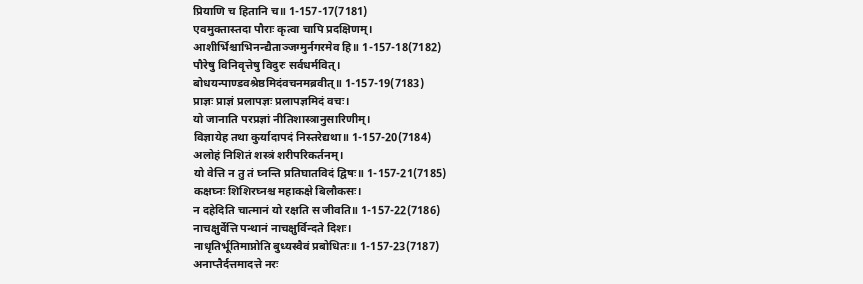प्रियाणि च हितानि च॥ 1-157-17(7181)
एवमुक्तास्तदा पौराः कृत्वा चापि प्रदक्षिणम्।
आशीर्भिश्चाभिनन्द्यैताञ्जग्मुर्नगरमेव हि॥ 1-157-18(7182)
पौरेषु विनिवृत्तेषु विदुरः सर्वधर्मवित्।
बोधयन्पाण्डवश्रेष्ठमिदंवचनमब्रवीत्॥ 1-157-19(7183)
प्राज्ञः प्राज्ञं प्रलापज्ञः प्रलापज्ञमिदं वचः।
यो जानाति परप्रज्ञां नीतिशास्त्रानुसारिणीम्।
विज्ञायेह तथा कुर्यादापदं निस्तरेद्यथा॥ 1-157-20(7184)
अलोहं निशितं शस्त्रं शरीपरिकर्तनम्।
यो वेत्ति न तु तं घ्नन्ति प्रतिघातविदं द्विषः॥ 1-157-21(7185)
कक्षघ्नः शिशिरघ्नश्च महाकक्षे बिलौकसः।
न दहेदिति चात्मानं यो रक्षति स जीवति॥ 1-157-22(7186)
नाचक्षुर्वेत्ति पन्थानं नाचक्षुर्विन्दते दिशः।
नाधृतिर्भूतिमाप्नोति बुध्यस्वैवं प्रबोधितः॥ 1-157-23(7187)
अनाप्तैर्दत्तमादत्ते नरः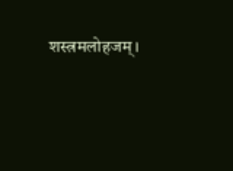शस्त्रमलोहजम्।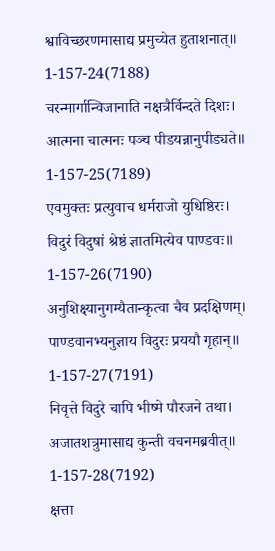श्वाविच्छरणमासाद्य प्रमुच्येत हुताशनात्॥ 1-157-24(7188)
चरन्मार्गान्विजानाति नक्षत्रैर्विन्दते दिशः।
आत्मना चात्मनः पञ्च पीडयन्नानुपीड्यते॥ 1-157-25(7189)
एवमुक्तः प्रत्युवाच धर्मराजो युधिष्ठिरः।
विदुरं विदुषां श्रेष्ठं ज्ञातमित्येव पाण्डवः॥ 1-157-26(7190)
अनुशिक्ष्यानुगम्यैतान्कृत्वा चैव प्रदक्षिणम्।
पाण्डवानभ्यनुज्ञाय विदुरः प्रययौ गृहान्॥ 1-157-27(7191)
निवृत्ते विदुरे चापि भीष्मे पौरजने तथा।
अजातशत्रुमासाद्य कुन्ती वचनमब्रवीत्॥ 1-157-28(7192)
क्षत्ता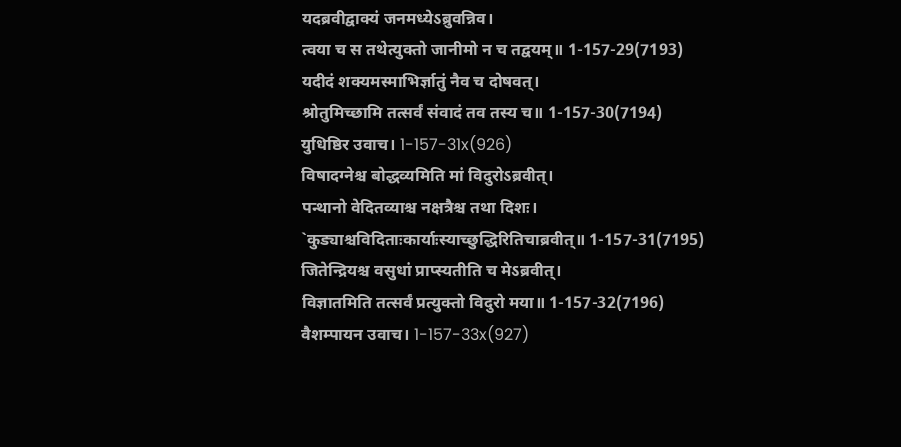यदब्रवीद्वाक्यं जनमध्येऽब्रुवन्निव।
त्वया च स तथेत्युक्तो जानीमो न च तद्वयम्॥ 1-157-29(7193)
यदीदं शक्यमस्माभिर्ज्ञातुं नैव च दोषवत्।
श्रोतुमिच्छामि तत्सर्वं संवादं तव तस्य च॥ 1-157-30(7194)
युधिष्ठिर उवाच। 1-157-31x(926)
विषादग्नेश्च बोद्धव्यमिति मां विदुरोऽब्रवीत्।
पन्थानो वेदितव्याश्च नक्षत्रैश्च तथा दिशः।
`कुड्याश्चविदिताःकार्याःस्याच्छुद्धिरितिचाब्रवीत्॥ 1-157-31(7195)
जितेन्द्रियश्च वसुधां प्राप्स्यतीति च मेऽब्रवीत्।
विज्ञातमिति तत्सर्वं प्रत्युक्तो विदुरो मया॥ 1-157-32(7196)
वैशम्पायन उवाच। 1-157-33x(927)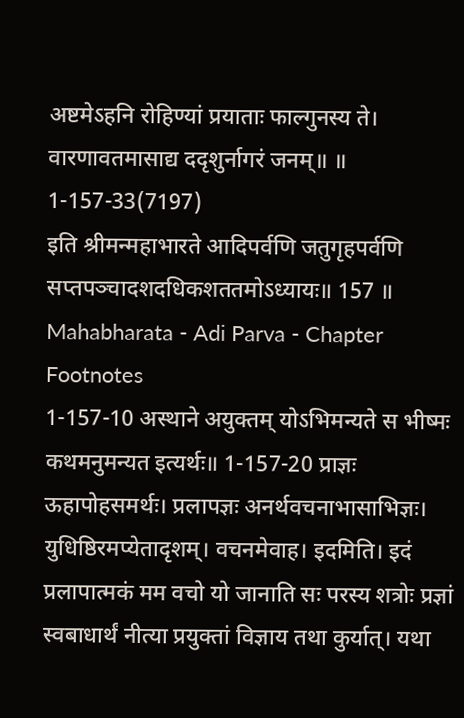अष्टमेऽहनि रोहिण्यां प्रयाताः फाल्गुनस्य ते।
वारणावतमासाद्य ददृशुर्नागरं जनम्॥ ॥ 1-157-33(7197)
इति श्रीमन्महाभारते आदिपर्वणि जतुगृहपर्वणि सप्तपञ्चादशदधिकशततमोऽध्यायः॥ 157 ॥
Mahabharata - Adi Parva - Chapter Footnotes
1-157-10 अस्थाने अयुक्तम् योऽभिमन्यते स भीष्मः कथमनुमन्यत इत्यर्थः॥ 1-157-20 प्राज्ञः ऊहापोहसमर्थः। प्रलापज्ञः अनर्थवचनाभासाभिज्ञः। युधिष्ठिरमप्येतादृशम्। वचनमेवाह। इदमिति। इदं प्रलापात्मकं मम वचो यो जानाति सः परस्य शत्रोः प्रज्ञां स्वबाधार्थं नीत्या प्रयुक्तां विज्ञाय तथा कुर्यात्। यथा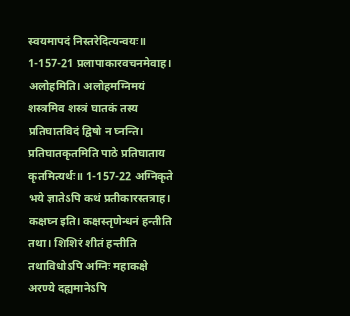स्वयमापदं निस्तरेदित्यन्वयः॥ 1-157-21 प्रलापाकारवचनमेवाह। अलोहमिति। अलोहमग्निमयं शस्त्रमिव शस्त्रं घातकं तस्य प्रतिघातविदं द्विषो न घ्नन्ति। प्रतिघातकृतमिति पाठे प्रतिघाताय कृतमित्यर्थः॥ 1-157-22 अग्निकृते भये ज्ञातेऽपि कथं प्रतीकारस्तत्राह। कक्षघ्न इति। कक्षस्तृणेन्धनं हन्तीति तथा। शिशिरं शीतं हन्तीति तथाविधोऽपि अग्निः महाकक्षे अरण्ये दह्यमानेऽपि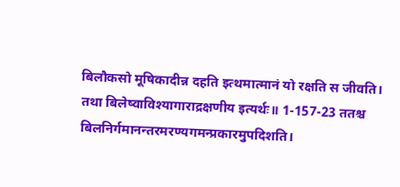बिलौकसो मूषिकादीन्न दहति इत्थमात्मानं यो रक्षति स जीवति। तथा बिलेष्वाविश्यागाराद्रक्षणीय इत्यर्थः॥ 1-157-23 ततश्च बिलनिर्गमानन्तरमरण्यगमन्प्रकारमुपदिशति।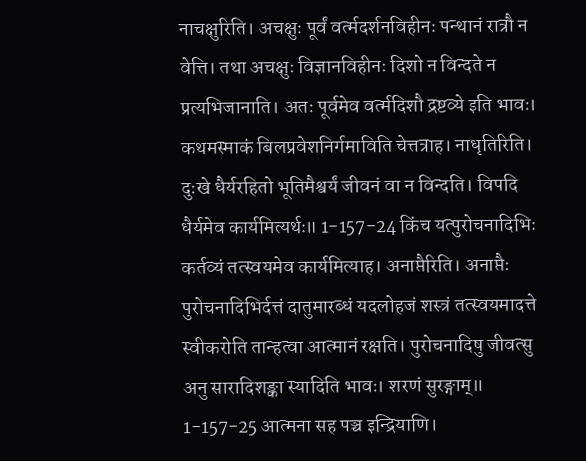नाचक्षुरिति। अचक्षुः पूर्वं वर्त्मदर्शनविहीनः पन्थानं रात्रौ न वेत्ति। तथा अचक्षुः विज्ञानविहीनः दिशो न विन्दते न प्रत्यभिजानाति। अतः पूर्वमेव वर्त्मदिशौ द्रष्टव्ये इति भावः। कथमस्माकं बिलप्रवेशनिर्गमाविति चेत्तत्राह। नाधृतिरिति। दुःखे धैर्यरहितो भूतिमैश्वर्यं जीवनं वा न विन्दति। विपदि धैर्यमेव कार्यमित्यर्थः॥ 1-157-24 किंच यत्पुरोचनादिभिः कर्तव्यं तत्स्वयमेव कार्यमित्याह। अनाप्तैरिति। अनाप्तैः पुरोचनादिभिर्दत्तं दातुमारब्धं यदलोहजं शस्त्रं तत्स्वयमादत्ते स्वीकरोति तान्हत्वा आत्मानं रक्षति। पुरोचनादिषु जीवत्सु अनु सारादिशङ्का स्यादिति भावः। शरणं सुरङ्गाम्॥ 1-157-25 आत्मना सह पञ्च इन्द्रियाणि।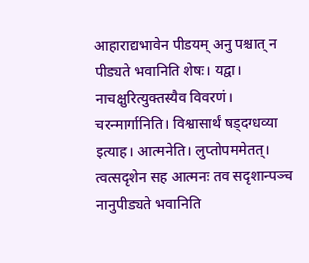आहाराद्यभावेन पीडयम् अनु पश्चात् न पीड्यते भवानिति शेषः। यद्वा। नाचक्षुरित्युक्तस्यैव विवरणं। चरन्मार्गानिति। विश्वासार्थं षड्दग्धव्या इत्याह। आत्मनेति। लुप्तोपममेतत्। त्वत्सदृशेन सह आत्मनः तव सदृशान्पञ्च नानुपीड्यते भवानिति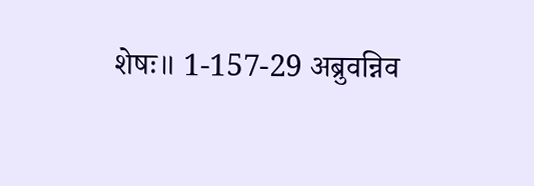शेषः॥ 1-157-29 अब्रुवन्निव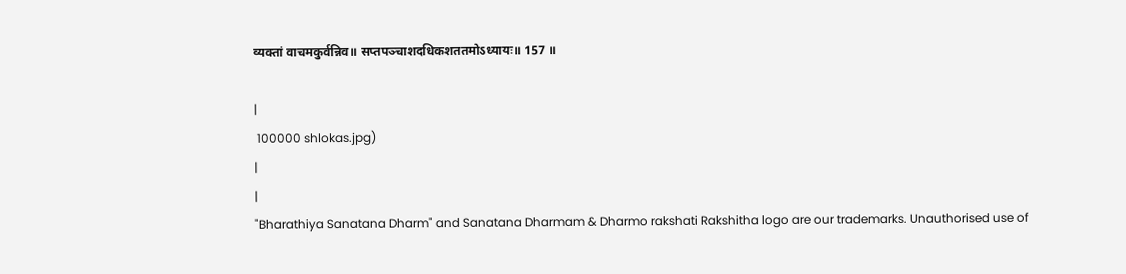व्यक्तां वाचमकुर्वन्निव॥ सप्तपञ्चाशदधिकशततमोऽध्यायः॥ 157 ॥

|
 100000 shlokas.jpg)
|
|
"Bharathiya Sanatana Dharm" and Sanatana Dharmam & Dharmo rakshati Rakshitha logo are our trademarks. Unauthorised use of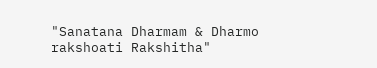"Sanatana Dharmam & Dharmo rakshoati Rakshitha"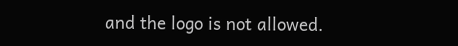and the logo is not allowed.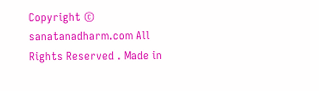Copyright © sanatanadharm.com All Rights Reserved . Made in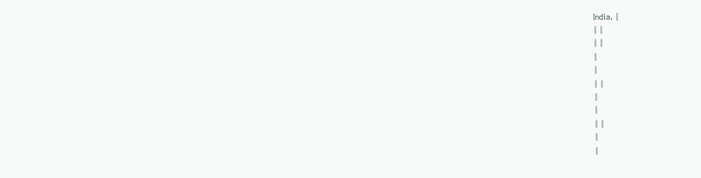India. |
| |
| |
|
|
| |
|
|
| |
|
|